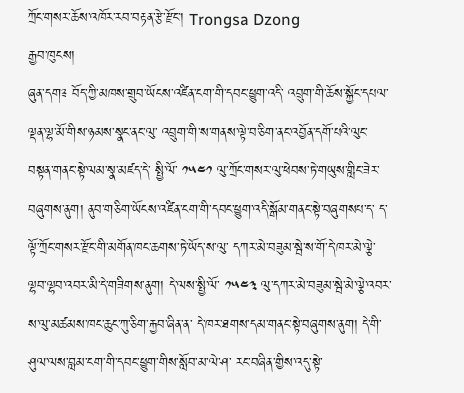ཀྲོང་གསར་ཆོས་འཁོར་རབ་བརྟན་རྩེ་རྫོང་། Trongsa Dzong
རྒྱབ་ཁུངས།
ཞུན་དག༉ བོད་ཀྱི་མཁས་གྲུབ་ཡོངས་འཛིན་ངག་གི་དབང་ཕྱུག་འདི་ འབྲུག་གི་ཆོས་སྐྱོང་དཔལ་ལྡན་ལྷ་མོ་གིས་ཉམས་སྣང་ནང་ལུ་ འབྲུག་གི་ས་གནས་ལྟེ་བ་ཅིག་ནང་འབྱོན་དགོ་པའི་ལུང་བསྟན་གནང་སྟེ་ལམ་སྣ་མཛད་དེ་ སྤྱི་ལོ་ ༡༥༤༡ ལུ་ཀྲོང་གསར་ལུ་ཕེབས་ཏེ་གཡུས་གླིང་ཟེར་བཞུགས་ནུག། ནུབ་གཅིག་ཡོངས་འཛིན་ངག་གི་དབང་ཕྱུག་འདི་སྒོམ་གནང་སྟེ་བཞུགསཔ་ད་ ད་ལྟོ་ཀྲོང་གསར་རྫོང་གི་མགོན་ཁང་ཆགས་ཏེ་ཡོད་ས་ལུ་ དཀར་མེ་བཟུམ་སྦེ་ས་གོ་དེ་ཁར་མེ་ལྕེ་ལྷབ་ལྷབ་འབར་མི་དེ་གཟིགས་ནུག། དེ་ལས་སྤྱི་ལོ་ ༡༥༤༣ ལུ་དཀར་མེ་བཟུམ་སྦེ་མེ་ལྕེ་འབར་ས་ལུ་མཚམས་ཁང་ཆུང་ཀུ་ཅིག་རྐྱབ་ཞིན་ན་ དེ་ཁར་ཐགས་དམ་གནང་སྟེ་བཞུགས་ནུག། དེ་གི་ཤུལ་ལས་བླམ་ངག་གི་དབང་ཕྱུག་གིས་སློབ་མ་ལེ་ཤ་ རང་བཞིན་གྱིས་འདུ་སྟེ་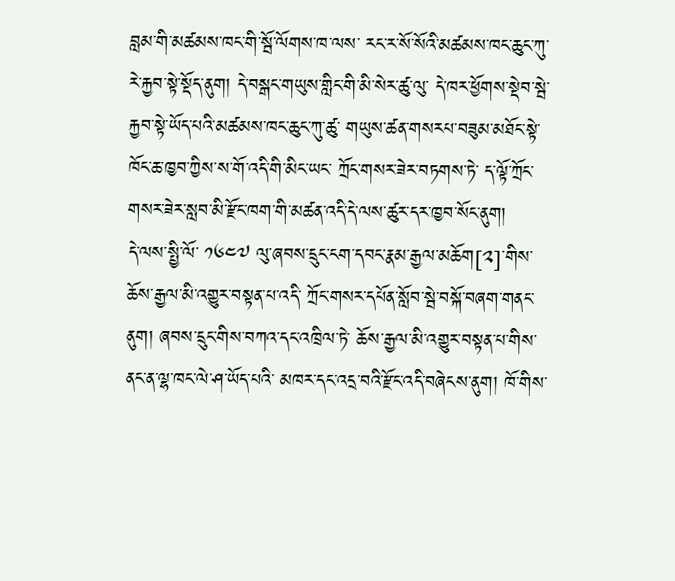བླམ་གི་མཚམས་ཁང་གི་སྦོ་ལོགས་ཁ་ལས་ རང་ར་སོ་སོའི་མཚམས་ཁང་ཆུང་ཀུ་རེ་རྐྱབ་སྟེ་སྡོད་ནུག། དེ་བསྒང་གཡུས་གླིང་གི་མི་སེར་ཚུ་ལུ་ དེ་ཁར་ཕྱོགས་སྡེབ་སྦེ་རྐྱབ་སྟེ་ཡོད་པའི་མཚམས་ཁང་ཆུང་ཀུ་ཚུ་ གཡུས་ཚན་གསརཔ་བཟུམ་མཐོང་སྟེ་ཁོང་ཆ་ཁྱབ་ཀྱིས་ས་གོ་འདི་གི་མིང་ཡང་ ཀྲོང་གསར་ཟེར་བཏགས་ཏེ་ ད་ལྟོ་ཀྲོང་གསར་ཟེར་སླབ་མི་རྫོང་ཁག་གི་མཚན་འདི་དེ་ལས་ཚུར་དར་ཁྱབ་སོང་ནུག།
དེ་ལས་སྤྱི་ལོ་ ༡༦༤༧ ལུ་ཞབས་དྲུང་ངག་དབང་རྣམ་རྒྱལ་མཆོག[༢]་གིས་ཆོས་རྒྱལ་མི་འགྱུར་བསྟན་པ་འདི་ ཀྲོང་གསར་དཔོན་སློབ་སྦེ་བསྐོ་བཞག་གནང་ནུག། ཞབས་དྲུང་གིས་བཀའ་དང་འཁྲིལ་ཏེ་ ཆོས་རྒྱལ་མི་འགྱུར་བསྟན་པ་གིས་ནང་ན་ལྷ་ཁང་ལེ་ཤ་ཡོད་པའི་ མཁར་དང་འདྲ་བའི་རྫོང་འདི་བཞེངས་ནུག། ཁོ་གིས་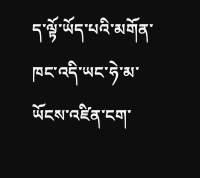ད་ལྟོ་ཡོད་པའི་མགོན་ཁང་འདི་ཡང་ཧེ་མ་ཡོངས་འཛིན་ངག་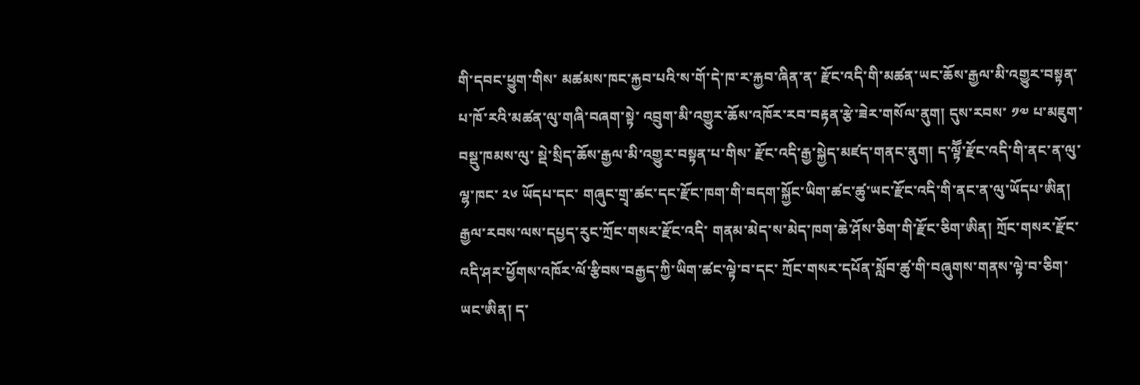གི་དབང་ཕྱུག་གིས་ མཚམས་ཁང་རྐྱབ་པའི་ས་གོ་དེ་ཁ་ར་རྐྱབ་ཞིན་ན་ རྫོང་འདི་གི་མཚན་ཡང་ཆོས་རྒྱལ་མི་འགྱུར་བསྟན་པ་ཁོ་རའི་མཚན་ལུ་གཞི་བཞག་སྟེ་ འབྲུག་མི་འགྱུར་ཆོས་འཁོར་རབ་བརྟན་རྩེ་ཟེར་གསོལ་ནུག། དུས་རབས་ ༡༧ པ་མཇུག་བསྡུ་ཁམས་ལུ་ སྡེ་སྲིད་ཆོས་རྒྱལ་མི་འགྱུར་བསྟན་པ་གིས་ རྫོང་འདི་རྒྱ་སྐྱེད་མཛད་གནང་ནུག། ད་ལྟཽ་རྫོང་འདི་གི་ནང་ན་ལུ་ལྷ་ཁང་ ༢༦ ཡོདཔ་དང་ གཞུང་གྲྭ་ཚང་དང་རྫོང་ཁག་གི་བདག་སྐྱོང་ཡིག་ཚང་ཚུ་ཡང་རྫོང་འདི་གི་ནང་ན་ལུ་ཡོདཔ་ཨིན།
རྒྱལ་རབས་ལས་དཔྱད་རུང་ཀྲོང་གསར་རྫོང་འདི་ གནམ་མེད་ས་མེད་ཁག་ཆེ་ཤོས་ཅིག་གི་རྫོང་ཅིག་ཨིན། ཀྲོང་གསར་རྫོང་འདི་ཤར་ཕྱོགས་འཁོར་ལོ་རྩིབས་བརྒྱད་ཀྱི་ཡིག་ཚང་ལྟེ་བ་དང་ ཀྲོང་གསར་དཔོན་སློབ་ཚུ་གི་བཞུགས་གནས་ལྟེ་བ་ཅིག་ཡང་ཨིན། ད་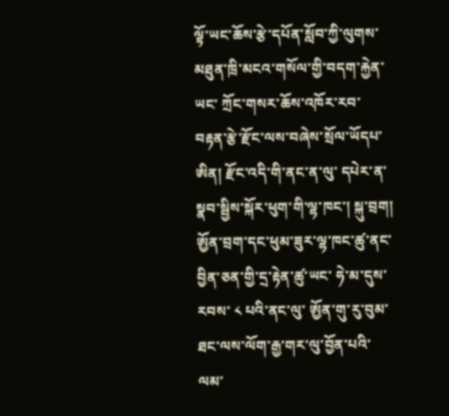ལྟོ་ཡང་ཆོས་རྩེ་དཔོན་སློབ་ཀྱི་ལུགས་མཐུན་ཁྲི་མངའ་གསོལ་གྱི་བདག་རྐྱེན་ཡང་ ཀྲོང་གསར་ཆོས་འཁོར་རབ་བརྟན་རྩེ་རྫོང་ལས་བཞེས་སྲོལ་ཡོདཔ་ཨིན། རྫོང་འདི་གི་ནང་ན་ལུ་ དཔེར་ན་སྣབ་སྦྱིས་སྐོར་ཕུག་གི་ལྷ་ཁང་། སྐུ་བྲག། ཨྱོན་བྲག་དང་ཕུམ་ཟུར་ལྷ་ཁང་ཚུ་ནང་བྱིན་ཅན་གྱི་དྲ་རྟེན་ཚུ་ཡང་ ཧེ་མ་དུས་རབས་ ༨ པའི་ནང་ལུ་ ཨྱོན་གུ་རུ་བུམ་ཐང་ལས་ལོག་རྒྱ་གར་ལུ་བྱོན་པའི་ལམ་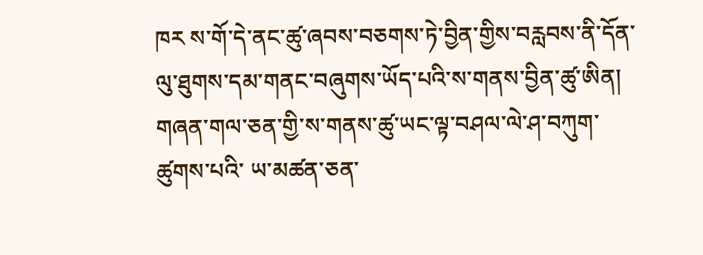ཁར ས་གོ་དེ་ནང་ཚུ་ཞབས་བཅགས་ཏེ་བྱིན་གྱིས་བརླབས་ནི་དོན་ལུ་ཐུགས་དམ་གནང་བཞུགས་ཡོད་པའི་ས་གནས་བྱིན་ཚུ་ཨིན། གཞན་གལ་ཅན་གྱི་ས་གནས་ཚུ་ཡང་ལྟ་བཤལ་ལེ་ཤ་བཀུག་ཚུགས་པའི་ ཡ་མཚན་ཅན་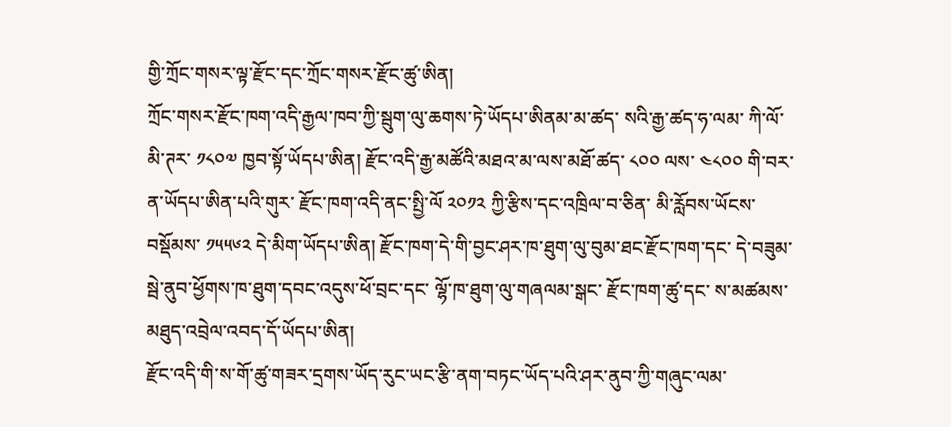གྱི་ཀྲོང་གསར་ལྟ་རྫོང་དང་ཀྲོང་གསར་རྫོང་ཚུ་ཨིན།
ཀྲོང་གསར་རྫོང་ཁག་འདི་རྒྱལ་ཁབ་ཀྱི་སྦུག་ལུ་ཆགས་ཏེ་ཡོདཔ་ཨིནམ་མ་ཚད་ སའི་རྒྱ་ཚད་ཧ་ལམ་ ཀི་ལོ་མི་ཊར་ ༡༨༠༧ ཁྱབ་སྟོ་ཡོདཔ་ཨིན། རྫོང་འདི་རྒྱ་མཚོའི་མཐའ་མ་ལས་མཐོ་ཚད་ ༨༠༠ ལས་ ༤༨༠༠ གི་བར་ན་ཡོདཔ་ཨིན་པའི་གུར་ རྫོང་ཁག་འདི་ནང་སྤྱི་ལོ ༢༠༡༢ ཀྱི་རྩིས་དང་འཁྲིལ་བ་ཅིན་ མི་རློབས་ཡོངས་བསྡོམས་ ༡༥༥༦༢ དེ་མིག་ཡོདཔ་ཨིན། རྫོང་ཁག་དེ་གི་བྱང་ཤར་ཁ་ཐུག་ལུ་བུམ་ཐང་རྫོང་ཁག་དང་ དེ་བཟུམ་སྦེ་ནུབ་ཕྱོགས་ཁ་ཐུག་དབང་འདུས་ཕོ་བྲང་དང་ ལྷོ་ཁ་ཐུག་ལུ་གཞལམ་སྒང་ རྫོང་ཁག་ཚུ་དང་ ས་མཚམས་མཐུད་འབྲེལ་འབད་དོ་ཡོདཔ་ཨིན།
རྫོང་འདི་གི་ས་གོ་ཚུ་གཟར་དྲགས་ཡོད་རུང་ཡང་རྩི་ནག་བཏང་ཡོད་པའི་ཤར་ནུབ་ཀྱི་གཞུང་ལམ་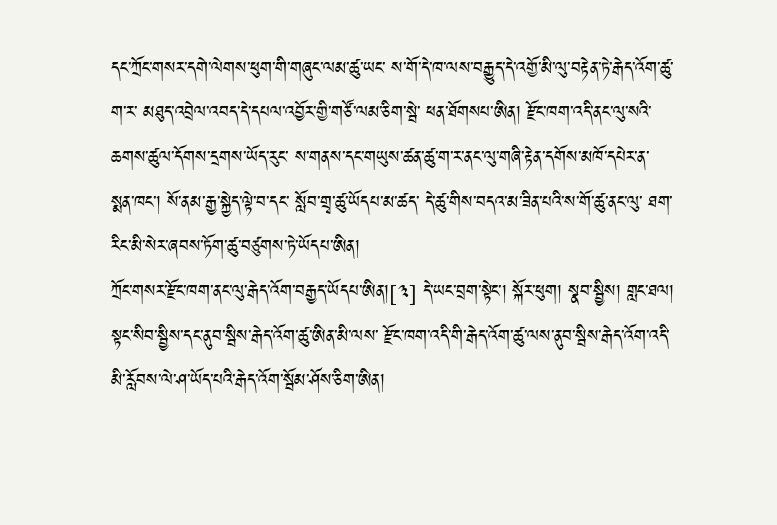དང་ཀྲོང་གསར་དགེ་ལེགས་ཕུག་གི་གཞུང་ལམ་ཚུ་ཡང་ ས་གོ་དེ་ཁ་ལས་བརྒྱུད་དེ་འགྱོ་མི་ལུ་བརྟེན་ཏེ་རྒེད་འོག་ཚུ་ག་ར་ མཐུད་འབྲེལ་འབད་དེ་དཔལ་འབྱོར་གྱི་གཙོ་ལམ་ཅིག་སྦེ་ ཕན་ཐོགསཔ་ཨིན། རྫོང་ཁག་འདི་ནང་ལུ་སའི་ཆགས་ཚུལ་དོགས་དྲགས་ཡོད་རུང་ ས་གནས་དང་གཡུས་ཚན་ཚུ་ག་ར་ནང་ལུ་གཞི་རྟེན་དགོས་མཁོ་དཔེར་ན་ སྨན་ཁང་། སོ་ནམ་རྒྱ་སྐྱེད་ལྟེ་བ་དང་ སློབ་གྲྭ་ཚུ་ཡོདཔ་མ་ཚད་ དེ་ཚུ་གིས་བདའ་མ་ཟིན་པའི་ས་གོ་ཚུ་ནང་ལུ་ ཐག་རིང་མི་སེར་ཞབས་ཏོག་ཚུ་བཙུགས་ཏེ་ཡོདཔ་ཨིན།
ཀྲོང་གསར་རྫོང་ཁག་ནང་ལུ་རྒེད་འོག་བརྒྱད་ཡོདཔ་ཨིན།[༣] དེ་ཡང་བྲག་སྟེང་། སྐོར་ཕུག། སྣབ་སྦྱིས། གླང་ཐལ། སྟང་སིབ་སྦྱིས་དང་ནུབ་སྦིས་རྒེད་འོག་ཚུ་ཨིན་མི་ལས་ རྫོང་ཁག་འདི་གི་རྒེད་འོག་ཚུ་ལས་ནུབ་སྦིས་རྒེད་འོག་འདི་ མི་རློབས་ལེ་ཤ་ཡོད་པའི་རྒེད་འོག་སྦོམ་ཤོས་ཅིག་ཨིན།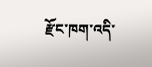རྫོང་ཁག་འདི་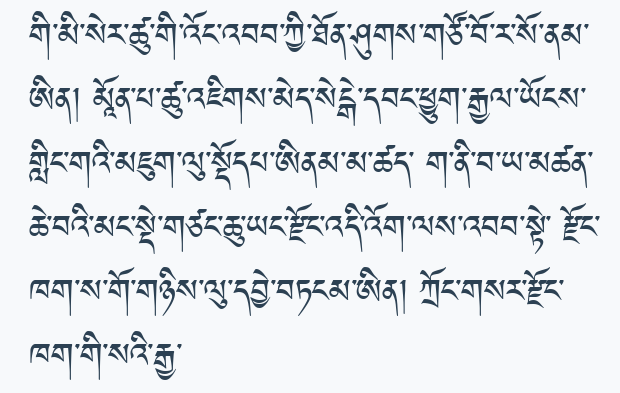གི་མི་སེར་ཚུ་གི་འོང་འབབ་ཀྱི་ཐོན་ཤུགས་གཙོ་བོ་ར་སོ་ནམ་ཨིན། མཱོན་པ་ཚུ་འཇིགས་མེད་སེངྒེ་དབང་ཕྱུག་རྒྱལ་ཡོངས་གླིང་གའི་མཇུག་ལུ་སྡོདཔ་ཨིནམ་མ་ཚད་ ག་ནི་བ་ཡ་མཚན་ཆེ་བའི་མང་སྡེ་གཙང་ཆུ་ཡང་རྫོང་འདི་འོག་ལས་འབབ་སྟེ་ རྫོང་ཁག་ས་གོ་གཉིས་ལུ་དབྱེ་བཏངམ་ཨིན། ཀྲོང་གསར་རྫོང་ཁག་གི་སའི་རྒྱ་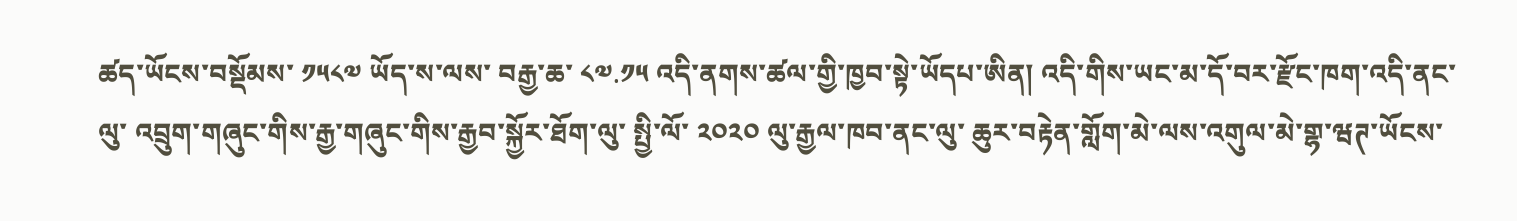ཚད་ཡོངས་བསྡོམས་ ༡༥༨༧ ཡོད་ས་ལས་ བརྒྱ་ཆ་ ༨༧.༡༥ འདི་ནགས་ཚལ་གྱི་ཁྱབ་སྟེ་ཡོདཔ་ཨིན། འདི་གིས་ཡང་མ་དོ་བར་རྫོང་ཁག་འདི་ནང་ལུ་ འབྲུག་གཞུང་གིས་རྒྱ་གཞུང་གིས་རྒྱབ་སྐྱོར་ཐོག་ལུ་ སྤྱི་ལོ་ ༢༠༢༠ ལུ་རྒྱལ་ཁབ་ནང་ལུ་ ཆུར་བརྟེན་གློག་མེ་ལས་འགུལ་མེ་གྷ་ཝཊ་ཡོངས་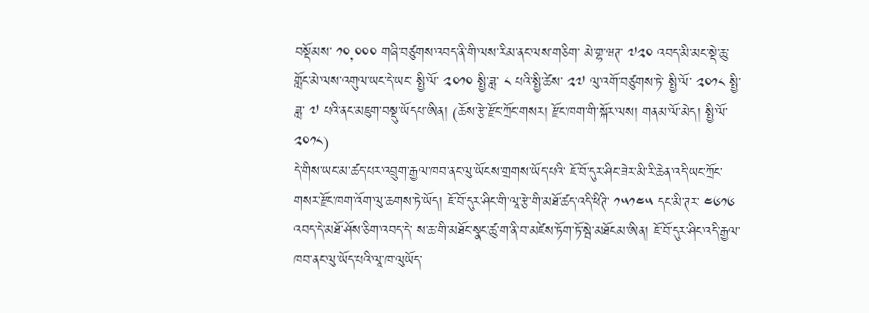བསྡོམས་ ༡༠,༠༠༠ གཞི་བཙུགས་འབད་ནི་གི་ལས་རིམ་ནང་ལས་གཅིག་ མེ་གྷ་ཝཊ་ ༧༢༠ འབད་མི་མང་སྡེ་ཆུ་གློང་མེ་ལས་འགུལ་ཡང་དེ་ཡང་ སྤྱི་ལོ་ ༢༠༡༠ སྤྱི་ཟླ་ ༨ པའི་སྤྱི་ཚེས་ ༢༧ ལུ་འགོ་བཙུགས་ཏེ་ སྤྱི་ལོ་ ༢༠༡༨ སྤྱི་ཟླ་ ༧ པའི་ནང་མཇུག་བསྡུ་ཡོདཔ་ཨིན། (ཆོས་རྩེ་རྫོང་ཀྲོང་གསར། རྫོང་ཁག་གི་སྐོར་ལས། གནམ་ལོ་མེད། སྤྱི་ལོ་ ༢༠༡༨)
དེ་གིས་ཡང་མ་ཚད་པར་འབྲུག་རྒྱལ་ཁབ་ནང་ལུ་ཡོངས་གྲགས་ཡོད་པའི་ ཇོ་བོ་དུར་ཤིང་ཟེར་མི་རི་ཆེན་འདི་ཡང་ཀྲོང་གསར་རྫོང་ཁག་འོག་ལུ་ཆགས་ཏེ་ཡོད། ཇོ་བོ་དུར་ཤིང་གི་ལཱ་རྩེ་གི་མཐོ་ཚད་འདི་ཕིཊི་ ༡༥༡༤༥ དང་མི་ཊར་ ༤༦༡༦ འབད་དེ་མཐོ་ཤོས་ཅིག་འབད་དེ་ ས་ཆ་གི་མཐོང་སྣང་ཚུ་ག་ནི་བ་མཛེས་ཏོག་ཏོ་སྦེ་མཐོངམ་ཨིན། ཇོ་བོ་དུར་ཤིང་འདི་རྒྱལ་ཁབ་ནང་ལུ་ཡོད་པའི་ལཱ་ཁ་ལུཡོད་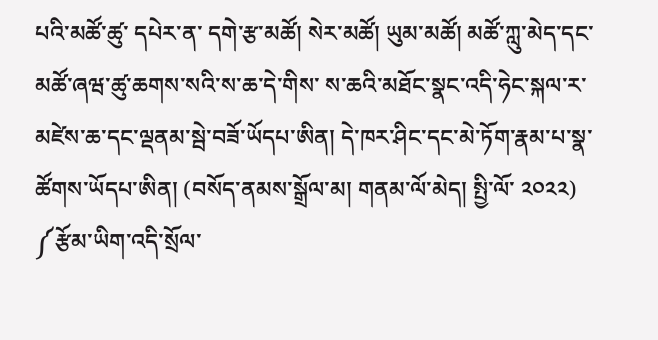པའི་མཚོ་ཚུ་ དཔེར་ན་ དགེ་རྩ་མཚོ། སེར་མཚོ། ཡུམ་མཚོ། མཚོ་ཀླུ་མེད་དང་མཚོ་ཞཝ་ཚུ་ཆགས་སའི་ས་ཆ་དེ་གིས་ ས་ཆའི་མཐོང་སྣང་འདི་ཧེང་སྐལ་ར་མཛེས་ཆ་དང་ལྡནམ་སྦེ་བཟོ་ཡོདཔ་ཨིན། དེ་ཁར་ཤིང་དང་མེ་ཏོག་རྣམ་པ་སྣ་ཚོགས་ཡོདཔ་ཨིན། (བསོད་ནམས་སྒྲོལ་མ། གནམ་ལོ་མེད། སྤྱི་ལོ་ ༢༠༢༢)
༼རྩོམ་ཡིག་འདི་སྲོལ་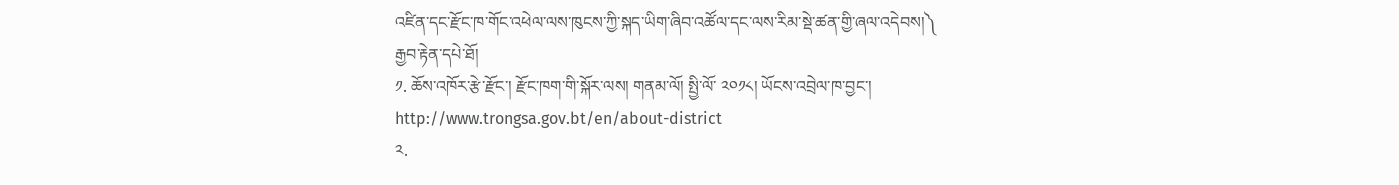འཛིན་དང་རྫོང་ཁ་གོང་འཕེལ་ལས་ཁུངས་ཀྱི་སྐད་ཡིག་ཞིབ་འཚོལ་དང་ལས་རིམ་སྡེ་ཚན་གྱི་ཞལ་འདེབས།༽
རྒྱབ་རྟེན་དཔེ་ཐོ།
༡. ཆོས་འཁོར་རྩེ་རྫོང་། རྫོང་ཁག་གི་སྐོར་ལས། གནམ་ལོ། སྤྱི་ལོ་ ༢༠༡༨། ཡོངས་འབྲེལ་ཁ་བྱང་། http://www.trongsa.gov.bt/en/about-district
༢.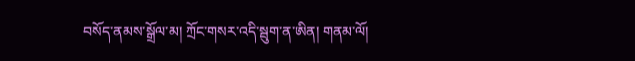བསོད་ནམས་སྒྲོལ་མ། ཀྲོང་གསར་འདི་སྦུག་ན་ཨིན། གནམ་ལོ།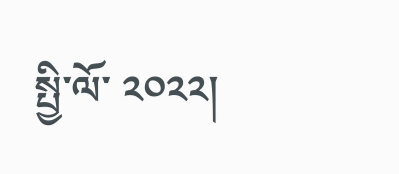སྤྱི་ལོ་ ༢༠༢༢།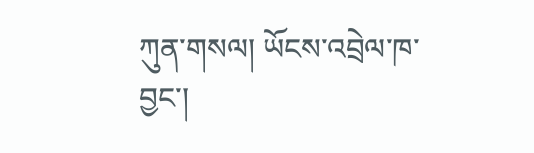ཀུན་གསལ། ཡོངས་འབྲེལ་ཁ་བྱང་།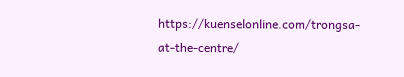https://kuenselonline.com/trongsa-at-the-centre/